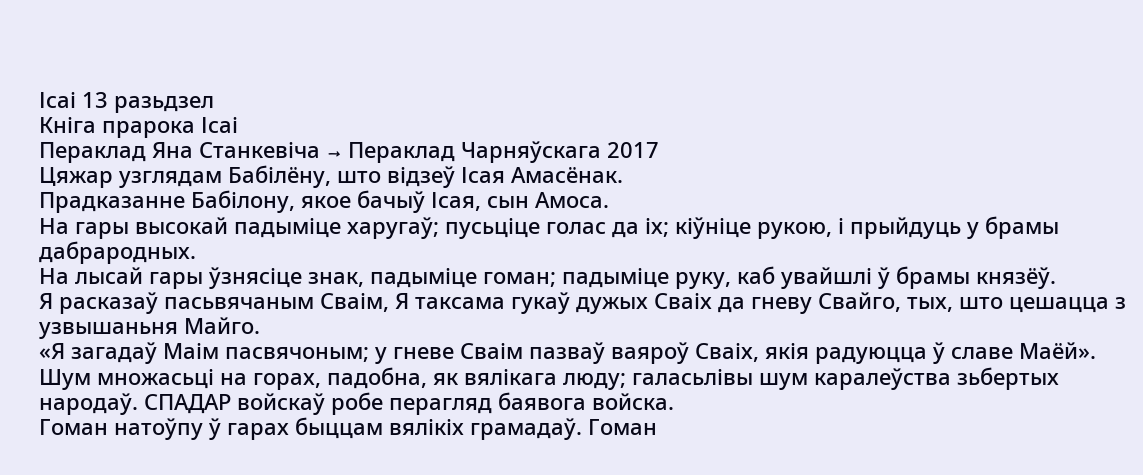Ісаі 13 разьдзел
Кніга прарока Ісаі
Пераклад Яна Станкевіча → Пераклад Чарняўскага 2017
Цяжар узглядам Бабілёну, што відзеў Ісая Амасёнак.
Прадказанне Бабілону, якое бачыў Ісая, сын Амоса.
На гары высокай падыміце харугаў; пусьціце голас да іх; кіўніце рукою, і прыйдуць у брамы дабрародных.
На лысай гары ўзнясіце знак, падыміце гоман; падыміце руку, каб увайшлі ў брамы князёў.
Я расказаў пасьвячаным Сваім, Я таксама гукаў дужых Сваіх да гневу Свайго, тых, што цешацца з узвышаньня Майго.
«Я загадаў Маім пасвячоным; у гневе Сваім пазваў ваяроў Сваіх, якія радуюцца ў славе Маёй».
Шум множасьці на горах, падобна, як вялікага люду; галасьлівы шум каралеўства зьбертых народаў. СПАДАР войскаў робе перагляд баявога войска.
Гоман натоўпу ў гарах быццам вялікіх грамадаў. Гоман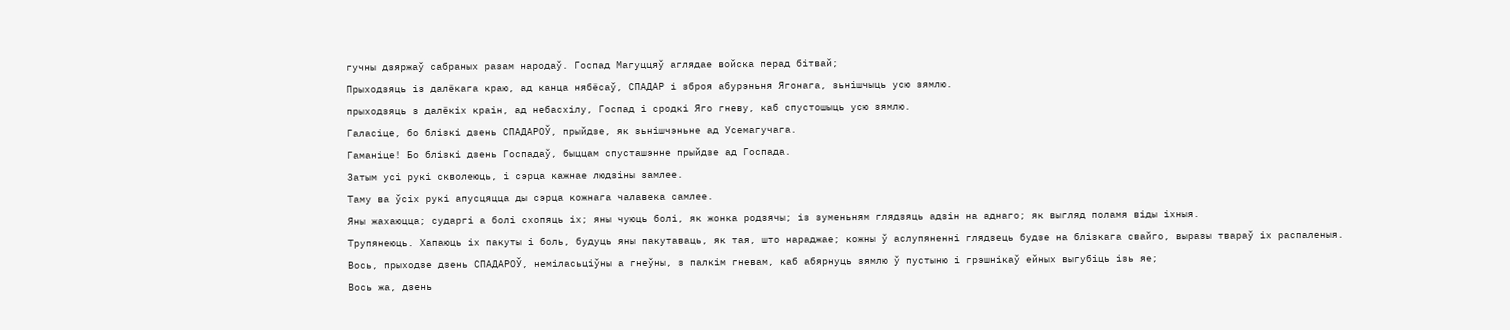гучны дзяржаў сабраных разам народаў. Госпад Магуццяў аглядае войска перад бітвай;
Прыходзяць із далёкага краю, ад канца нябёсаў, СПАДАР і зброя абурэньня Ягонага, зьнішчыць усю зямлю.
прыходзяць з далёкіх краін, ад небасхілу, Госпад і сродкі Яго гневу, каб спустошыць усю зямлю.
Галасіце, бо блізкі дзень СПАДАРОЎ, прыйдзе, як зьнішчэньне ад Усемагучага.
Гаманіце! Бо блізкі дзень Госпадаў, быццам спусташэнне прыйдзе ад Госпада.
Затым усі рукі скволеюць, і сэрца кажнае людзіны замлее.
Таму ва ўсіх рукі апусцяцца ды сэрца кожнага чалавека самлее.
Яны жахаюцца; сударгі а болі схопяць іх; яны чуюць болі, як жонка родзячы; із зуменьням глядзяць адзін на аднаго; як выгляд поламя віды іхныя.
Трупянеюць. Хапаюць іх пакуты і боль, будуць яны пакутаваць, як тая, што нараджае; кожны ў аслупяненні глядзець будзе на блізкага свайго, выразы твараў іх распаленыя.
Вось, прыходзе дзень СПАДАРОЎ, неміласьціўны а гнеўны, з палкім гневам, каб абярнуць зямлю ў пустыню і грэшнікаў ейных выгубіць ізь яе;
Вось жа, дзень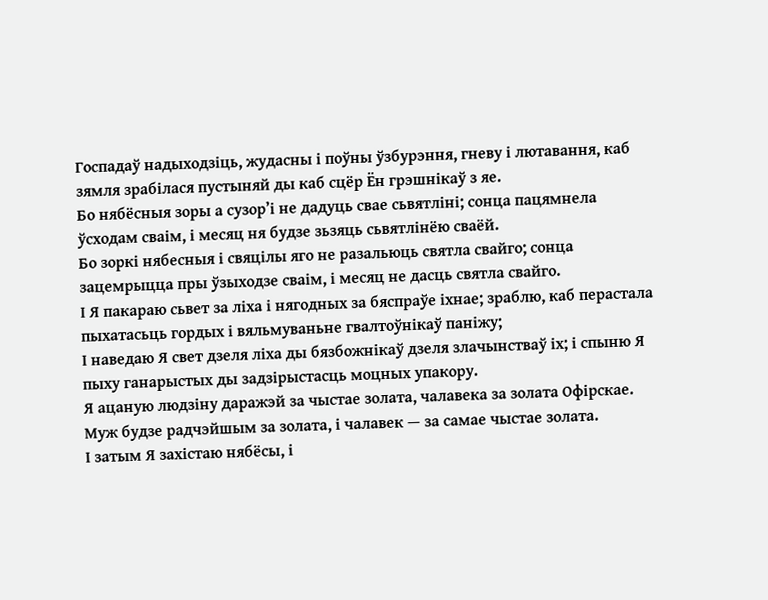Госпадаў надыходзіць, жудасны і поўны ўзбурэння, гневу і лютавання, каб зямля зрабілася пустыняй ды каб сцёр Ён грэшнікаў з яе.
Бо нябёсныя зоры а сузор’і не дадуць свае сьвятліні; сонца пацямнела ўсходам сваім, і месяц ня будзе зьзяць сьвятлінёю сваёй.
Бо зоркі нябесныя і свяцілы яго не разальюць святла свайго; сонца зацемрыцца пры ўзыходзе сваім, і месяц не дасць святла свайго.
І Я пакараю сьвет за ліха і нягодных за бяспраўе іхнае; зраблю, каб перастала пыхатасьць гордых і вяльмуваньне гвалтоўнікаў паніжу;
І наведаю Я свет дзеля ліха ды бязбожнікаў дзеля злачынстваў іх; і спыню Я пыху ганарыстых ды задзірыстасць моцных упакору.
Я ацаную людзіну даражэй за чыстае золата, чалавека за золата Офірскае.
Муж будзе радчэйшым за золата, і чалавек — за самае чыстае золата.
І затым Я захістаю нябёсы, і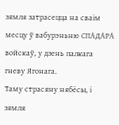зямля затрасецца на сваім месцу ў вабурэньню СПАДАРА войскаў, у дзень палкага гневу Ягонага.
Таму страсяну нябёсы, і зямля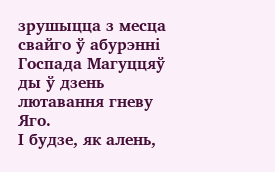зрушыцца з месца свайго ў абурэнні Госпада Магуццяў ды ў дзень лютавання гневу Яго.
І будзе, як алень,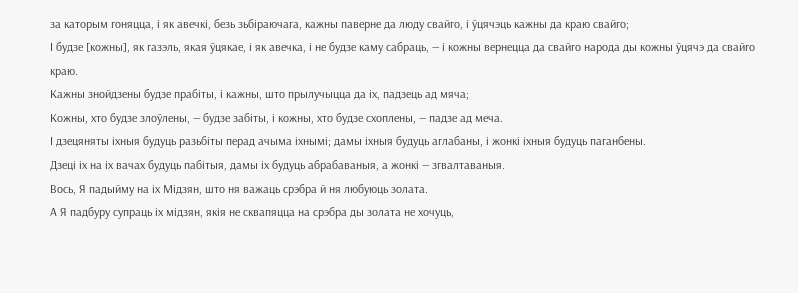за каторым гоняцца, і як авечкі, безь зьбіраючага, кажны паверне да люду свайго, і ўцячэць кажны да краю свайго;
І будзе [кожны], як газэль, якая ўцякае, і як авечка, і не будзе каму сабраць, — і кожны вернецца да свайго народа ды кожны ўцячэ да свайго краю.
Кажны знойдзены будзе прабіты, і кажны, што прылучыцца да іх, падзець ад мяча;
Кожны, хто будзе злоўлены, — будзе забіты, і кожны, хто будзе схоплены, — падзе ад меча.
І дзецяняты іхныя будуць разьбіты перад ачыма іхнымі; дамы іхныя будуць аглабаны, і жонкі іхныя будуць паганбены.
Дзеці іх на іх вачах будуць пабітыя, дамы іх будуць абрабаваныя, а жонкі — згвалтаваныя.
Вось, Я падыйму на іх Мідзян, што ня важаць срэбра й ня любуюць золата.
А Я падбуру супраць іх мідзян, якія не сквапяцца на срэбра ды золата не хочуць,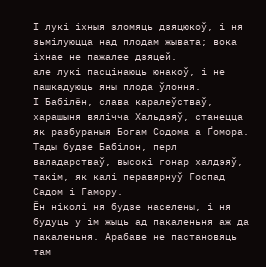І лукі іхныя зломяць дзяцюкоў, і ня зьмілуюцца над плодам жывата; вока іхнае не пажалее дзяцей.
але лукі пасцінаюць юнакоў, і не пашкадуюць яны плода ўлоння.
І Бабілён, слава каралеўстваў, харашыня вялічча Хальдэяў, станецца як разбураныя Богам Содома а Ґомора.
Тады будзе Бабілон, перл валадарстваў, высокі гонар халдэяў, такім, як калі перавярнуў Госпад Садом і Гамору.
Ён ніколі ня будзе населены, і ня будуць у ім жыць ад пакаленьня аж да пакаленьня. Арабаве не пастановяць там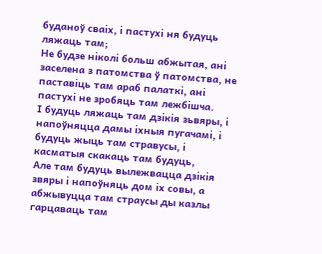буданоў сваіх, і пастухі ня будуць ляжаць там;
Не будзе ніколі больш абжытая, ані заселена з патомства ў патомства, не паставіць там араб палаткі, ані пастухі не зробяць там лежбішча.
І будуць ляжаць там дзікія зьвяры, і напоўняцца дамы іхныя пугачамі, і будуць жыць там стравусы, і касматыя скакаць там будуць,
Але там будуць вылежвацца дзікія звяры і напоўняць дом іх совы, а абжывуцца там страусы ды казлы гарцаваць там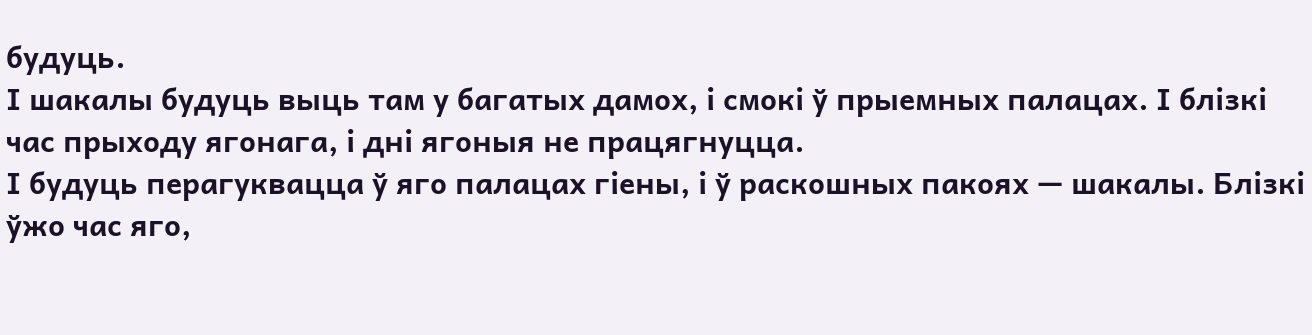будуць.
І шакалы будуць выць там у багатых дамох, і смокі ў прыемных палацах. І блізкі час прыходу ягонага, і дні ягоныя не працягнуцца.
І будуць перагуквацца ў яго палацах гіены, і ў раскошных пакоях — шакалы. Блізкі ўжо час яго,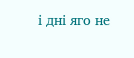і дні яго не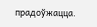прадоўжацца.